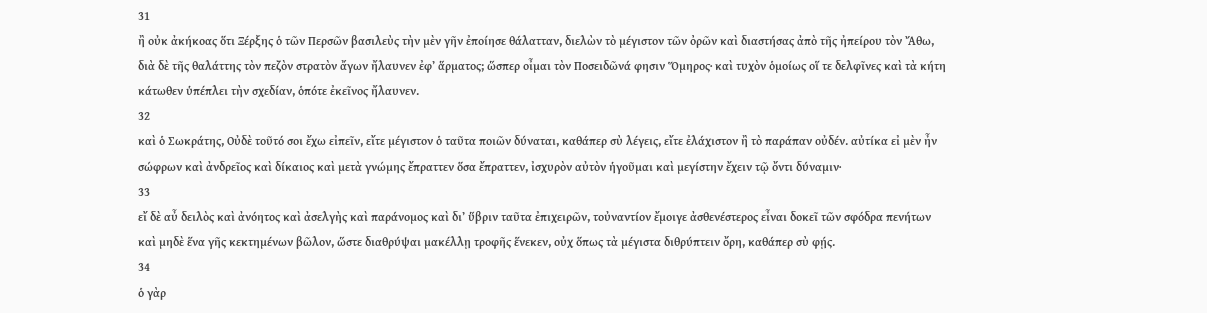31
ἢ οὐκ ἀκήκοας ὅτι Ξέρξης ὁ τῶν Περσῶν βασιλεὺς τὴν μὲν γῆν ἐποίησε θάλατταν, διελὼν τὸ μέγιστον τῶν ὀρῶν καὶ διαστήσας ἀπὸ τῆς ἠπείρου τὸν Ἄθω, διὰ δὲ τῆς θαλάττης τὸν πεζὸν στρατὸν ἄγων ἤλαυνεν ἐφʼ ἅρματος; ὥσπερ οἶμαι τὸν Ποσειδῶνά φησιν Ὅμηρος· καὶ τυχὸν ὁμοίως οἵ τε δελφῖνες καὶ τὰ κήτη κάτωθεν ὑπέπλει τὴν σχεδίαν, ὁπότε ἐκεῖνος ἤλαυνεν.
32
καὶ ὁ Σωκράτης, Οὐδὲ τοῦτό σοι ἔχω εἰπεῖν, εἴτε μέγιστον ὁ ταῦτα ποιῶν δύναται, καθάπερ σὺ λέγεις, εἴτε ἐλάχιστον ἢ τὸ παράπαν οὐδέν. αὐτίκα εἰ μὲν ἦν σώφρων καὶ ἀνδρεῖος καὶ δίκαιος καὶ μετὰ γνώμης ἔπραττεν ὅσα ἔπραττεν, ἰσχυρὸν αὐτὸν ἡγοῦμαι καὶ μεγίστην ἔχειν τῷ ὄντι δύναμιν·
33
εἴ δὲ αὖ δειλὸς καὶ ἀνόητος καὶ ἀσελγὴς καὶ παράνομος καὶ διʼ ὕβριν ταῦτα ἐπιχειρῶν, τοὐναντίον ἔμοιγε ἀσθενέστερος εἶναι δοκεῖ τῶν σφόδρα πενήτων καὶ μηδὲ ἕνα γῆς κεκτημένων βῶλον, ὥστε διαθρύψαι μακέλλῃ τροφῆς ἕνεκεν, οὐχ ὅπως τὰ μέγιστα διθρύπτειν ὄρη, καθάπερ σὺ φῄς.
34
ὁ γὰρ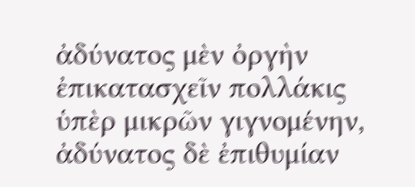ἀδύνατος μὲν ὀργὴν ἐπικατασχεῖν πολλάκις ὑπὲρ μικρῶν γιγνομένην, ἀδύνατος δὲ ἐπιθυμίαν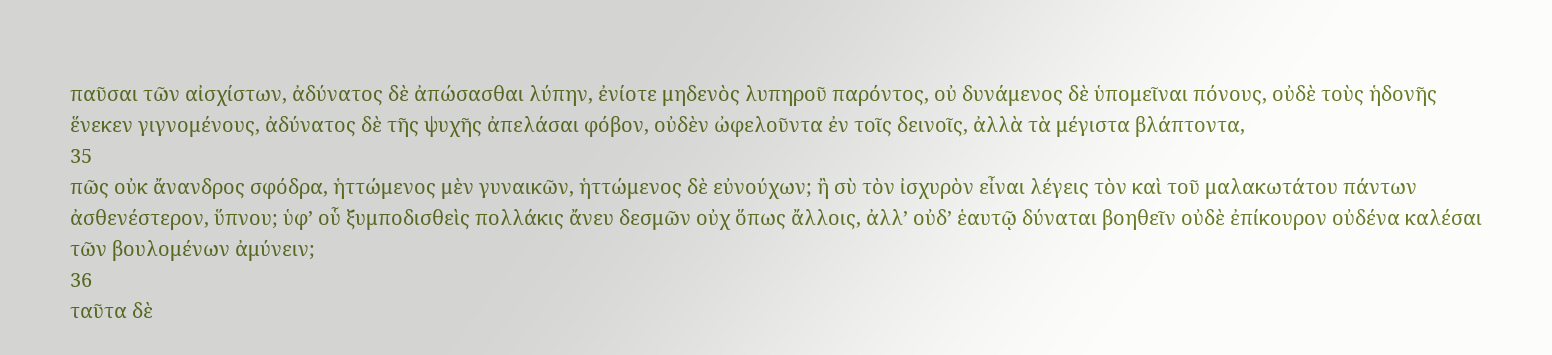παῦσαι τῶν αἰσχίστων, ἀδύνατος δὲ ἀπώσασθαι λύπην, ἐνίοτε μηδενὸς λυπηροῦ παρόντος, οὐ δυνάμενος δὲ ὑπομεῖναι πόνους, οὐδὲ τοὺς ἡδονῆς ἕνεκεν γιγνομένους, ἀδύνατος δὲ τῆς ψυχῆς ἀπελάσαι φόβον, οὐδὲν ὠφελοῦντα ἐν τοῖς δεινοῖς, ἀλλὰ τὰ μέγιστα βλάπτοντα,
35
πῶς οὐκ ἄνανδρος σφόδρα, ἡττώμενος μὲν γυναικῶν, ἡττώμενος δὲ εὐνούχων; ἢ σὺ τὸν ἰσχυρὸν εἶναι λέγεις τὸν καὶ τοῦ μαλακωτάτου πάντων ἀσθενέστερον, ὕπνου; ὑφʼ οὗ ξυμποδισθεὶς πολλάκις ἄνευ δεσμῶν οὐχ ὅπως ἄλλοις, ἀλλʼ οὐδʼ ἑαυτῷ δύναται βοηθεῖν οὐδὲ ἐπίκουρον οὐδένα καλέσαι τῶν βουλομένων ἀμύνειν;
36
ταῦτα δὲ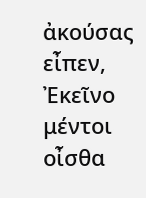ἀκούσας εἶπεν, Ἐκεῖνο μέντοι οἶσθα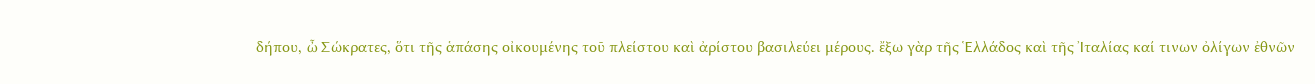δήπου, ὦ Σώκρατες, ὅτι τῆς ἁπάσης οἰκουμένης τοῦ πλείστου καὶ ἀρίστου βασιλεύει μέρους. ἔξω γὰρ τῆς Ἑλλάδος καὶ τῆς Ἰταλίας καί τινων ὀλίγων ἐθνῶν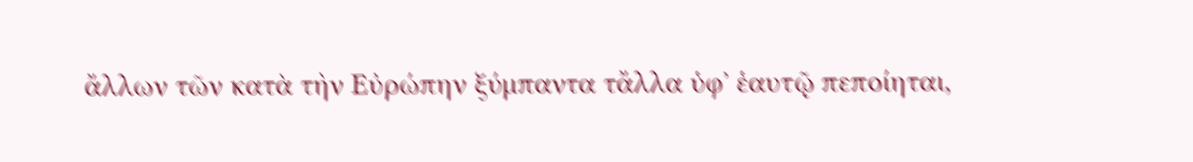ἄλλων τῶν κατὰ τὴν Εὐρώπην ξύμπαντα τἄλλα ὑφʼ ἑαυτῷ πεποίηται,